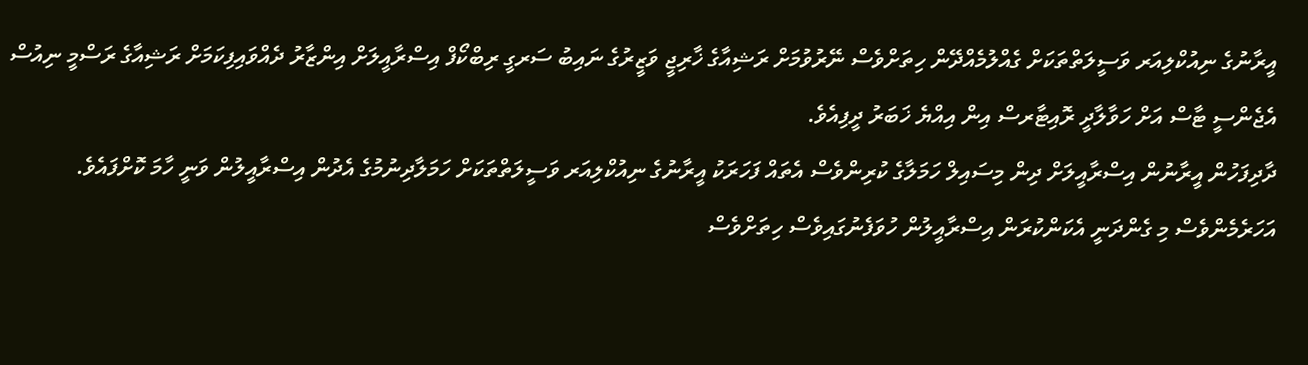އީރާނުގެ ނިއުކްލިއަރ ވަސީލަތްތަކަށް ގެއްލުމެއްދޭން ހިތަށްވެސް ނޭރުވުމަށް ރަޝިއާގެ ޚާރިޖީ ވަޒީރުގެ ނައިބު ސަރގީ ރިބްކޯފް އިސްރާއީލަށް އިންޒާރު ދެއްވައިފިކަމަށް ރަޝިއާގެ ރަސްމީ ނިއުސް އެޖެންސީ ޓާސް އަށް ހަވާލާދީ ރޮއިޓާރސް އިން އިއްޔެ ޚަބަރު ދީފިއެވެ.
ދާދިފަހުން އީރާނުން އިސްރާއީލަށް ދިން މިސައިލް ހަމަލާގެ ކުރިންވެސް އެތައް ފަހަރަކު އީރާނުގެ ނިއުކްލިއަރ ވަސީލަތްތަކަށް ހަމަލާދިނުމުގެ އެދުން އިސްރާއީލުން ވަނީ ހާމަ ކޮށްފައެވެ.
އަހަރެމެންވެސް މި ގެންދަނީ އެކަންކުރަން އިސްރާއީލުން ހުވަފެނުގައިވެސް ހިތަށްވެސް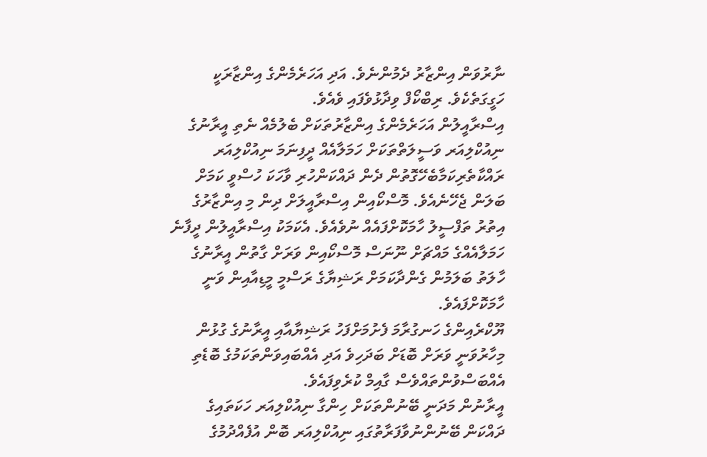ނާރުވަން އިންޒާރު ދެމުންނެވެ. އަދި އަހަރެމެންގެ އިންޒާރަކީ ހަގީގަތެކެވެ. ރިބްކޯފް ވިދާޅުވެފައި ވެއެވެ.
އިސްރާއީލުން އަހަރެމެންގެ އިންޒާރުތަކަށް ބެލުމެއް ނެތި އީރާނުގެ ނިއުކްލިއަރ ވަސީލަތްތަކަށް ހަމަލާއެއް ދީފިނަމަ ނިއުކްލިއަރ ރައްކާތެރިކަމާބެހޭގޮތުން ދެން ދައްކަންހުރި ވާހަކަ ހުސްވީ ކަމަށް ބަލަން ޖެހޭނެއެވެ. މޮސްކޯއިން އިސްރާއީލަށް ދިން މި އިންޒާރުގެ އިތުރު ތަފްސީލު ހާމަކޮށްފައެއް ނުވެއެވެ. އެކަމަކު އިސްރާއީލުން ދީފާނެ ހަމަލާއެއްގެ މައްޗަށް ނޫނަސް މޮސްކޯއިން ވަރަށް ގާތުން އީރާނުގެ ހާލަތު ބަލަމުން ގެންދާކަމަށް ރަޝިޔާގެ ރަސްމީ މީޑިއާއިން ވަނީ ހާމަކޮށްފައެވެ.
ޔޫކްރެއިންގެ ހަނގުރާމަ ފެށުމަށްފަހު ރަޝިޔާއާއި އީރާނުގެ ގުޅުން މިހާރުވަނީ ވަރަށް ބޮޑަށް ބަދަހިވެ އަދި އެއްބައިވަންތަކަމުގެ ބޮޑެތި އެއްބަސްވުންތައްވެސް ގާއިމް ކުރެވިފައެވެ.
އީރާނުން މަދަނީ ބޭނުންތަކަށް ހިންގާ ނިއުކްލިއަރ ހަކަތައިގެ ދައްކަން ބޭނުންނުވާފަރާތުގައި ނިއުކްލިއަރ ބޮން އުފެއްދުމުގެ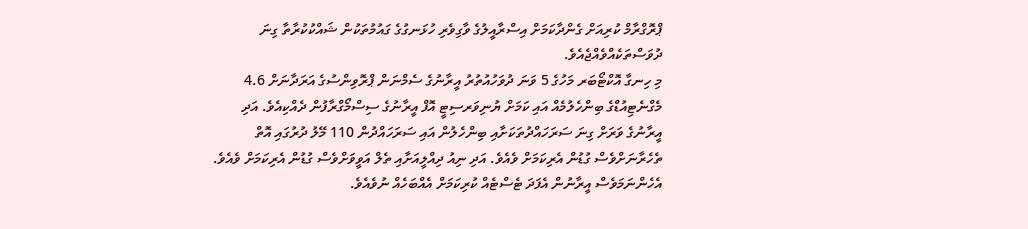ޕްރޮގްރާމް ކުރިއަށް ގެންދާކަމަށް އިސްރާއީލުގެ ވާގިވެރި ހުޅަނގުގެ ގައުމުތަކުން ޝައްކުކުރާތާ ގިނަ ދުވަސްތަކެއްވެއްޖެއެވެ.
މި ހިނގާ އޮކްޓޯބަރ މަހުގެ 5 ވަނަ ދުވަހުއުތުރު އީރާނުގެ ސެމްނަން ޕްރޮވިންސުގެ އަރަދާނަށް 4.6 މެގްނެޓިއުޑްގެ ބިންހެލުމެއް އައި ކަމަށް ޔުނިވަރސިޓީ އޮފް އީރާނުގެ ސިސްމޯގްރާފުން ދެއްކިއެވެ. އަދި އީރާނުގެ ވަރަށް ގިނަ ސަރަހައްދުތަކަށާއި ބިންހެލުން އައި ސަރަހައްދުން 110 މޭލު ދުރުގައި އޮތް ތެހެރާނަށްވެސް ގުޑުން އެރިކަމަށް ވެއެވެ. އަދި ނިއު ދިއްލީއަށާއި ތެލް އަވީވަށްވެސް ގުޑުން އެރިކަމަށް ވެއެވެ. އެހެންނަމަވެސް އީރާނުން އެފަދަ ޓެސްޓެއް ކުރިކަމަށް އެއްބަހެއް ނުވެއެވެ.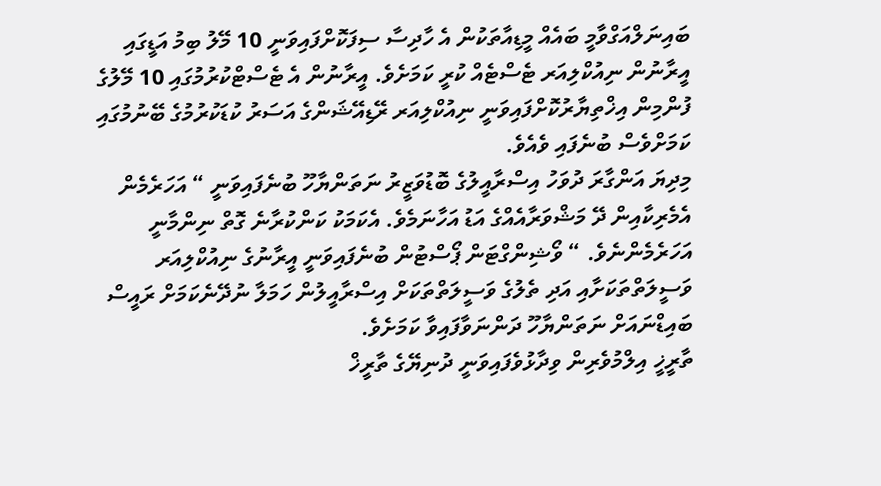ބައިނަލްއަގްވާމީ ބައެއް މީޑިއާތަކުން އެ ހާދިސާ ސިފަކޮށްފައިވަނީ 10 މޭލު ބިމު އަޑީގައި އީރާނުން ނިއުކްލިއަރ ޓެސްޓެއް ކުރީ ކަމަށެވެ. އީރާނުން އެ ޓެސްޓްކުރުމުގައި 10 މޭލުގެ ފުންމިން އިޚްތިޔާރުކޮށްފައިވަނީ ނިއުކްލިއަރ ރޭޑިއޭޝަންގެ އަސަރު ކުޑަކުރުމުގެ ބޭނުމުގައި ކަމަށްވެސް ބުނެފައި ވެއެވެ.
މިދިޔަ އަންގާރަ ދުވަހު އިސްރާއީލުގެ ބޮޑުވަޒީރު ނަތަންޔާހޫ ބުނެފައިވަނީ “ އަހަރެމެން އެމެރިކާއިން ދޭ މަޝްވަރާއެއްގެ އަޑު އަހާނަމެވެ. އެކަމަކު ކަންކުރާނެ ގޮތް ނިންމާނީ އަހަރެމެންނެވެ. “ ވޯޝިންގްޓަން ޕޯސްޓުން ބުނެފައިވަނީ އީރާނުގެ ނިއުކްލިއަރ ވަސީލަތްތަކަށާއި އަދި ތެލުގެ ވަސީލަތްތަކަށް އިސްރާއީލުން ހަމަލާ ނުދޭނެކަމަށް ރައީސް ބައިޑްނައަށް ނަތަންޔާހޫ ދަންނަވާފައިވާ ކަމަށެވެ.
ތާރީޚީ އިލްމުވެރިން ވިދާޅުވެފައިވަނީ ދުނިޔޭގެ ތާރީޚް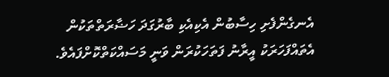އެނގެންފެށި ހިސާބުން އެކިއެކި ބާރުގަދަ ހަޟާރަތްތަކުން އެތައްފަހަރަކު އީރާނު ފަތަހަކުރަން ވަނީ މަސައްކަތްކޮށްފައެވެ.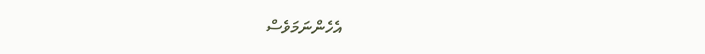އެހެންނަމަވެސް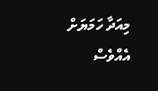މިއަދާ ހަމަޔަށް އެއްވެސް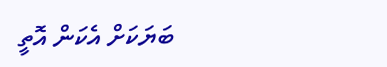ބަޔަކަށް އެކަން އޮތީ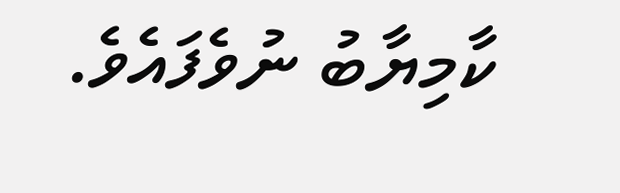ކާމިޔާބު ނުވެފައެވެ.